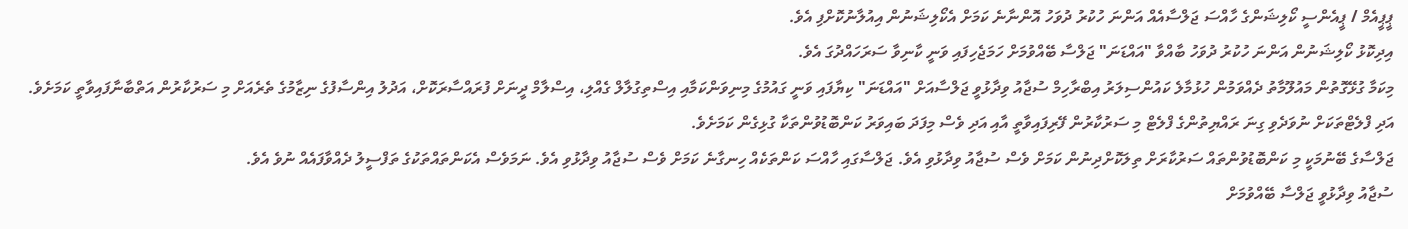ޕީޕީއެމް / ޕީއެންސީ ކޯލިޝަންގެ ހާއްސަ ޖަލްސާއެއް އަންނަ ހުކުރު ދުވަހު އޮންނާނެ ކަމަށް އެކޯލިޝަނުން އިއުލާނުކޮށްފި އެވެ.
އިދިކޮޅު ކޯލިޝަނުން އަންނަ ހުކުރު ދުވަހު ބާއްވާ "އައްޑަނަ" ޖަލްސާ ބޭއްވުމަށް ހަމަޖެހިފައި ވަނީ ކާނިވާ ސަރަހައްދުގަ އެވެ.
މިކަމާ ގުޅޭގޮތުން މައުލޫމާތު ދެއްވަމުން ހުޅުމާލެ ކައުންސިލަރު އިބްރާހިމް ސުޖާއު ވިދާޅުވީ ޖަލްސާއަށް "އައްޑަނަ" ކިޔާފައި ވަނީ ގައުމުގެ މިނިވަންކަމާއި އިސްތިގުލާލް ގެއްލި، އިސްލާމް ދީނަށް ފުރައްސާރަކޮށް، އަދުލު އިންސާފުގެ ނިޒާމުގެ ތެރެއަށް މި ސަރުކާރުން އަތްބާނާފައިވާތީ ކަމަށެވެ. އަދި ފްލެޓްތަކަށް ނުވަދެވި ގިނަ ރައްޔިތުންގެ ފްލެޓް މި ސަރުކާރުން ފޭރިފައިވާތީ އާއި އަދި ވެސް މިފަދަ ބައިވަރު ކަންބޮޑުވުންތަކާ ގުޅިގެން ކަމަށެވެ.
ޖަލްސާގެ ބޭނުމަކީ މި ކަންބޮޑުވުންތައް ސަރުކާރަށް ތިލަކޮށްދިނުން ކަމަށް ވެސް ސުޖާއު ވިދާޅުވި އެވެ. ޖަލްސާގައި ހާއްސަ ކަންތަކެއް ހިނގާނެ ކަމަށް ވެސް ސުޖާއު ވިދާޅުވި އެވެ. ނަމަވެސް އެކަންތައްތަކުގެ ތަފްސީލު ދެއްވާފައެއް ނުވެ އެވެ.
ސުޖާއު ވިދާޅުވީ ޖަލްސާ ބޭއްވުމަށް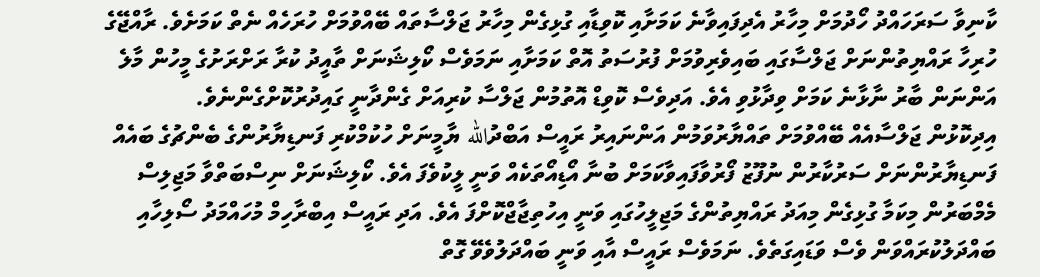ކާނިވާ ސަރަހައްދު ހޯދުމަށް މިހާރު އެދިފައިވާނެ ކަމަށާއި ކޮވިޑާއި ގުޅިގެން މިހާރު ޖަލްސާތައް ބޭއްވުމަށް ހުރަހެއް ނެތް ކަމަށެވެ. ރާއްޖޭގެ ހުރިހާ ރައްޔިތުންނަށް ޖަލްސާގައި ބައިވެރިވުމަށް ފުރުސަތު އޮތް ކަމަށާއި ނަމަވެސް ކޯލިޝަނަށް ތާއީދު ކުރާ ރަށްރަށުގެ މީހުން މާލެ އަންނަން ބާރު ނާޅާނެ ކަމަށް ވިދާޅުވި އެވެ. އަދިވެސް ކޮވިޑް އޮތުމުން ޖަލްސާ ކުރިއަށް ގެންދާނީ ގައިދުރުކޮށްގެންނެވެ.
އިދިކޮޅުން ޖަލްސާއެއް ބޭއްވުމަށް ތައްޔާރުވަމުން އަންނައިރު ރައީސް އަބްދުالله ޔާމީނަށް ހުކުމްކުރި ފަނޑިޔާރުންގެ ބެންޗުގެ ބައެއް ފަނޑިޔާރުންނަށް ސަރުކާރުން ނުފޫޒު ފޯރުވާފައިވާކަމަށް ބުނާ އޯޑިއޯތަކެއް ވަނީ ލީކުވެފަ އެވެ. ކޯލިޝަނަށް ނިސްބަތްވާ މަޖިލިސް މެމްބަރުން މިކަމާ ގުޅިގެން މިއަދު ރައްޔިތުންގެ މަޖިލީހުގައި ވަނީ އިހުތިޖާޖްކޮށްފަ އެވެ. އަދި ރައީސް އިބްރާހިމް މުހައްމަދު ސޯލިހާއި ބައްދަލުކުރައްވަން ވެސް ވަޑައިގަތެވެ. ނަމަވެސް ރައީސް އާއި ވަނީ ބައްދަލުވެވޭ ގޮތް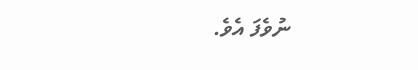ނުވެފަ އެވެ.